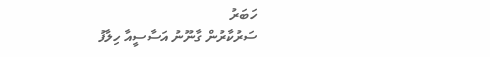ހަބަރު
ސަރުކާރުން ގާނޫނު އަސާސީއާ ހިލާފު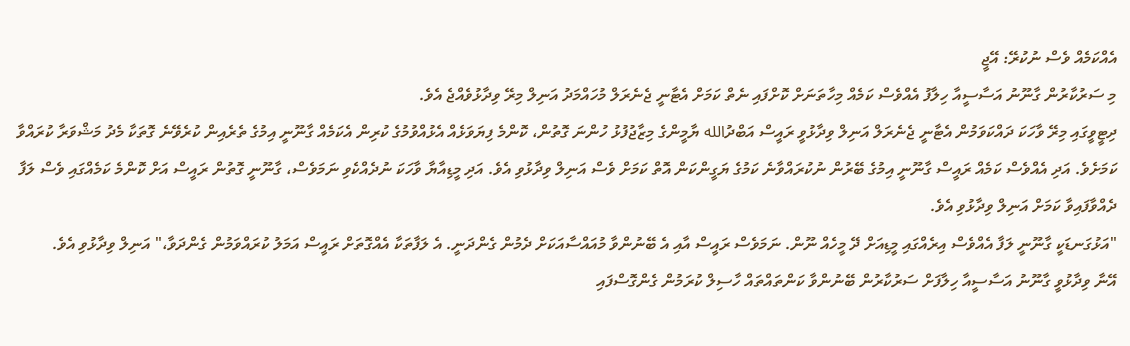އެއްކަމެއް ވެސް ނުކުރޭ: އޭޖީ
މި ސަރުކާރުން ގާނޫނު އަސާސީއާ ހިލާފު އެއްވެސް ކަމެއް މިހާތަނަށް ކޮށްފައި ނެތް ކަމަށް އެޓާނީ ޖެނެރަލް މުހައްމަދު އަނިލް މިރޭ ވިދާޅުވެއްޖެ އެވެ.
ދިޓީވީގައި މިރޭ ވާހަކަ ދައްކަވަމުން އެޓާނީ ޖެނެރަލް އަނިލް ވިދާޅުވީ ރައީސް އަބްދުالله ޔާމީންގެ މިޒާޖުފުޅު ހުންނަ ގޮތުން، ކޮންމެ ފިޔަވަޅެއް އެޅުއްވުމުގެ ކުރިން އެކަމެއް ގާނޫނީ އިމުގެ ތެރެއިން ކުރެވޭނެ ގޮތަކާ މެދު މަޝްވަރާ ކުރައްވާ ކަމަށެވެ. އަދި އެއްވެސް ކަމެއް ރައީސް ގާނޫނީ އިމުގެ ބޭރުން ނުކުރައްވާނެ ކަމުގެ ޔަގީންކަން އޮތް ކަމަށް ވެސް އަނިލް ވިދާޅުވި އެވެ. އަދި މީޑިއާޔާ ވާހަކަ ނުދެއްކެވި ނަމަވެސް، ގާނޫނީ ގޮތުން ރައީސް އަށް ކޮންމެ ކަމެއްގައި ވެސް ލަފާ ދެއްވާފައިވާ ކަމަށް އަނިލް ވިދާޅުވި އެވެ.
"އަޅުގަނޑަކީ ގާނޫނީ ލަފާ އެއްވެސް އިރެއްގައި މީޑިއަށް ދޭ މީހެއް ނޫން. ނަމަވެސް ރައީސް އާއި އެ ބޭނުންވާ މުއައްސާއަކަށް ދެމުން ގެންދަނީ. އެ ލަފާތަކާ އެއްގޮތަށް ރައީސް އަމަލު ކުރައްވަމުން ގެންދަވާ،" އަނިލް ވިދާޅުވި އެވެ.
އޭނާ ވިދާޅުވީ ގާނޫނު އަސާސީއާ ހިލާފަށް ސަރުކާރުން ބޭނުންވާ ކަންތައްތައް ހާސިލް ކުރަމުން ގެންގޮސްފައި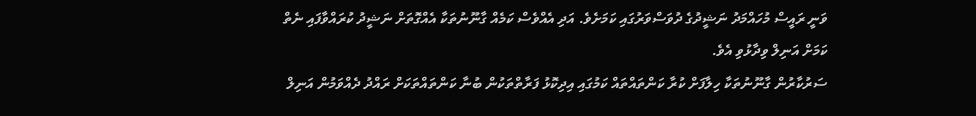ވަނީ ރައީސް މުހައްމަދު ނަޝީދުގެ ދުވަސްވަރުގައި ކަމަށެވެ. އަދި އެއްވެސް ކަމެއް ގާނޫނުތަކާ އެއްގޮތަށް ނަޝީދު ކުރައްވާފައި ނެތް ކަމަށް އަނިލް ވިދާޅުވި އެވެ.
ސަރުކާރުން ގާނޫނުތަކާ ހިލާފަށް ކުރާ ކަންތައްތައް ކަމުގައި އިދިކޮޅު ފަރާތްތަކުން ބުނާ ކަންތައްތަކަށް ރައްދު ދެއްވަމުން އަނިލް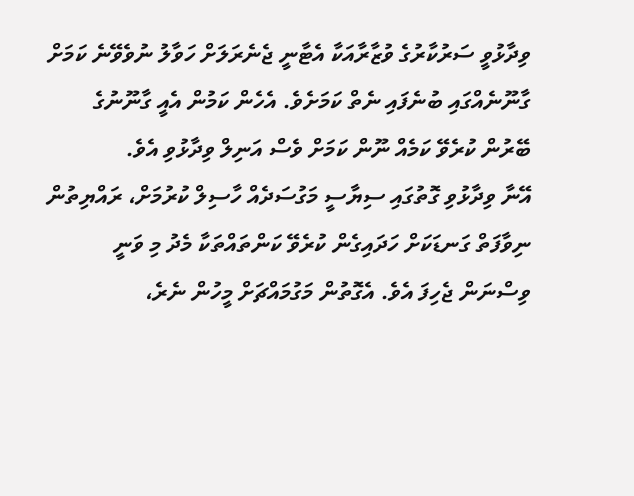ވިދާޅުވީ ސަރުކާރުގެ ވުޒާރާއަކާ އެޓާނީ ޖެނެރަލަށް ހަވާލު ނުވެވޭނެ ކަމަށް ގާނޫނެއްގައި ބުނެފައި ނެތް ކަމަށެވެ. އެހެން ކަމުން އެއީ ގާނޫނުގެ ބޭރުން ކުރެވޭ ކަމެއް ނޫން ކަމަށް ވެސް އަނިލް ވިދާޅުވި އެވެ.
އޭނާ ވިދާޅުވި ގޮތުގައި ސިޔާސީ މަގުސަދެއް ހާސިލް ކުރުމަށް، ރައްޔިތުން ނިވާފަތް ގަނޑަކަށް ހަދައިގެން ކުރެވޭ ކަންތައްތަކާ މެދު މި ވަނީ ވިސްނަން ޖެހިފަ އެވެ. އެގޮތުން މަގުމައްޗަށް މީހުން ނެރެ،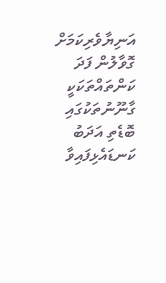އަނިޔާވެރިކަމަށް ގޮވާލުން ފަދަ ކަންތައްތަކަކީ ގާނޫނުތަކުގައި ބޮޑެތި އަދަބު ކަނޑައެޅިފައިވާ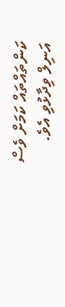ކަންތައްތައް ކަމަށް ވެސް އަނިލް ވިދާޅުވި އެވެ.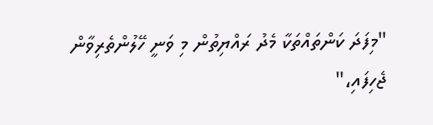"މިފަދަ ކަންތައްތަކާ މެދު ރައްޔިތުން މި ވަނީ ހޭލުންތެރިވާން ޖެހިފައި،"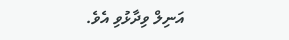އަނިލް ވިދާޅުވި އެވެ.